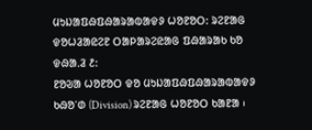ᱢᱩᱡᱟᱯᱷᱯᱷᱟᱨᱟᱵᱟᱫᱽ ᱦᱚᱱᱚᱛ: ᱨᱮᱱᱟᱜ ᱫᱚᱦᱲᱟᱭᱮᱱ ᱛᱟᱞᱟᱨᱮᱭᱟᱜ ᱯᱷᱟᱨᱟᱠ ᱠᱚ
ᱫᱷᱟᱹᱲ ᱒:
ᱱᱚᱶᱟ ᱦᱚᱱᱚᱛ ᱫᱚ ᱢᱩᱡᱟᱯᱷᱯᱷᱟᱨᱟᱵᱟᱫᱽ ᱠᱷᱚᱸᱰ (Division) ᱨᱮᱱᱟᱜ ᱦᱚᱱᱚᱛ ᱠᱟᱱᱟ ᱾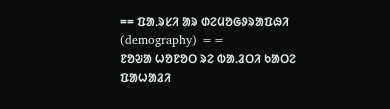== ᱯᱟᱹᱨᱥᱤ ᱟᱨ ᱰᱮᱢᱚᱜᱽᱨᱟᱯᱷᱤ (demography) ==
ᱱᱚᱶᱟ ᱦᱚᱱᱚᱛ ᱨᱮ ᱵᱟᱹᱲᱛᱤ ᱠᱟᱛᱮ ᱯᱟᱦᱟᱲᱤ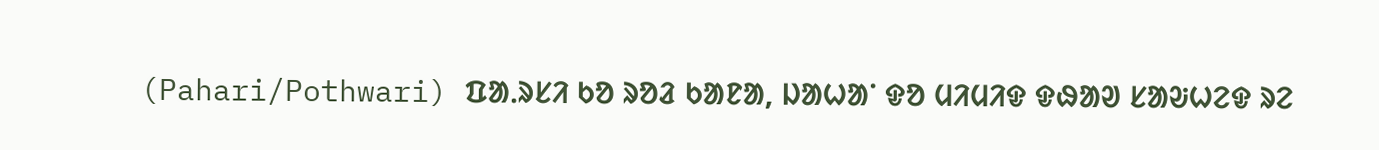(Pahari/Pothwari) ᱯᱟᱹᱨᱥᱤ ᱠᱚ ᱨᱚᱲ ᱠᱟᱱᱟ, ᱡᱟᱦᱟᱸ ᱫᱚ ᱢᱤᱢᱤᱫ ᱫᱷᱟᱣ ᱥᱟᱶᱦᱮᱫ ᱨᱮ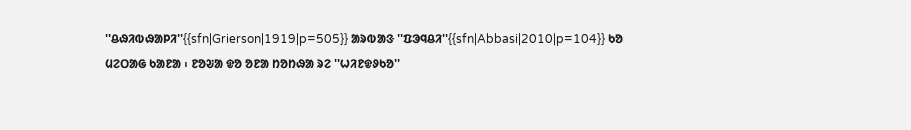''ᱪᱷᱤᱵᱷᱟᱞᱤ''{{sfn|Grierson|1919|p=505}} ᱟᱨᱵᱟᱝ ''ᱯᱳᱧᱪᱤ''{{sfn|Abbasi|2010|p=104}} ᱠᱚ ᱢᱮᱛᱟᱜ ᱠᱟᱱᱟ ᱾ ᱱᱚᱶᱟ ᱫᱚ ᱚᱱᱟ ᱴᱚᱴᱷᱟ ᱨᱮ ''ᱦᱤᱱᱫᱽᱠᱚ''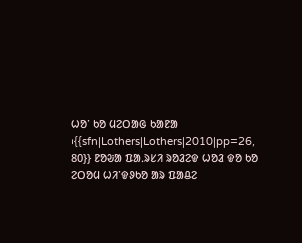ᱦᱚᱸ ᱠᱚ ᱢᱮᱛᱟᱜ ᱠᱟᱱᱟ ᱾{{sfn|Lothers|Lothers|2010|pp=26, 80}} ᱱᱚᱶᱟ ᱯᱟᱹᱨᱥᱤ ᱨᱚᱲᱮᱫ ᱦᱚᱲ ᱫᱚ ᱠᱚ ᱮᱛᱚᱢ ᱦᱤᱸᱫᱽᱠᱚ ᱟᱨ ᱯᱟᱪᱮ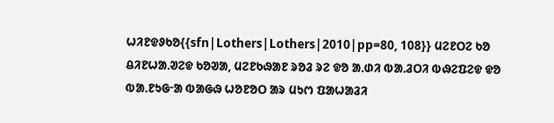ᱦᱤᱱᱫᱽᱠᱚ{{sfn|Lothers|Lothers|2010|pp=80, 108}} ᱢᱮᱱᱛᱮ ᱠᱚ ᱪᱤᱱᱦᱟᱹᱣᱮᱫ ᱠᱚᱣᱟ, ᱢᱮᱱᱠᱷᱟᱱ ᱨᱚᱲ ᱨᱮ ᱫᱚ ᱟᱹᱰᱤ ᱵᱟᱹᱲᱛᱤ ᱵᱷᱮᱯᱮᱫ ᱫᱚ ᱵᱟᱹᱱᱩᱜᱼᱟ ᱵᱟᱜᱷ ᱦᱚᱱᱚᱛ ᱟᱨ ᱢᱩᱬ ᱯᱟᱦᱟᱲᱤ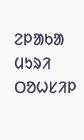ᱮᱞᱟᱠᱟ ᱢᱩᱨᱤ ᱛᱚᱦᱥᱤᱞ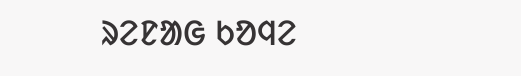ᱨᱮᱱᱟᱜ ᱠᱚᱧᱮ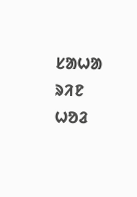ᱥᱟᱦᱟ ᱨᱤᱱ ᱦᱚᱲ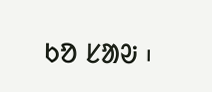ᱠᱚ ᱥᱟᱶ ᱾